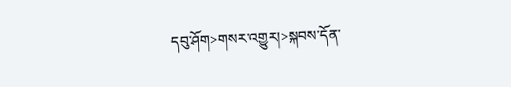དབུ་ཤོག>གསར་འགྱུར།>སྐབས་དོན་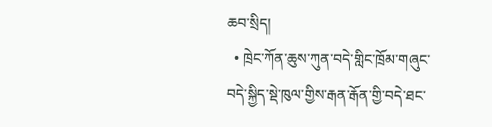ཆབ་སྲིད།
  • ཁྲེང་ཀོན་ཆུས་ཀུན་བདེ་གླིང་ཁྲོམ་གཞུང་བདེ་སྐྱིད་སྡེ་ཁུལ་གྱིས་རྒན་རྒོན་གྱི་བདེ་ཐང་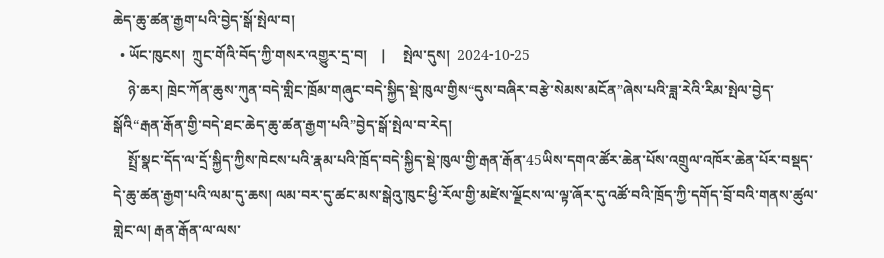ཆེད་ཆུ་ཚན་རྒྱག་པའི་བྱེད་སྒོ་སྤེལ་བ།
  • ཡོང་ཁུངས།  ཀྲུང་གོའི་བོད་ཀྱི་གསར་འགྱུར་དྲ་བ།    |     སྤེལ་དུས།  2024-10-25
    ཉེ་ཆར། ཁྲེང་ཀོན་ཆུས་ཀུན་བདེ་གླིང་ཁྲོམ་གཞུང་བདེ་སྐྱིད་སྡེ་ཁུལ་གྱིས“དུས་བཞིར་བརྩེ་སེམས་མངོན”ཞེས་པའི་ཟླ་རེའི་རིམ་སྤེལ་བྱེད་སྒོའི“རྒན་རྒོན་གྱི་བདེ་ཐང་ཆེད་ཆུ་ཚན་རྒྱག་པའི”བྱེད་སྒོ་སྤེལ་བ་རེད།
    སྤྲོ་སྣང་དོད་ལ་དྲོ་སྐྱིད་ཀྱིས་ཁེངས་པའི་རྣམ་པའི་ཁྲོད་བདེ་སྐྱིད་སྡེ་ཁུལ་གྱི་རྒན་རྒོན་45ཡིས་དགའ་ཚོར་ཆེན་པོས་འགྲུལ་འཁོར་ཆེན་པོར་བསྡད་དེ་ཆུ་ཚན་རྒྱག་པའི་ལམ་དུ་ཆས། ལམ་བར་དུ་ཚང་མས་སྒེའུ་ཁུང་ཕྱི་རོལ་གྱི་མཛེས་ལྗོངས་ལ་ལྟ་ཞོར་དུ་འཚོ་བའི་ཁྲོད་ཀྱི་དགོད་བྲོ་བའི་གནས་ཚུལ་གླེང་ལ། རྒན་རྒོན་ལ་ལས་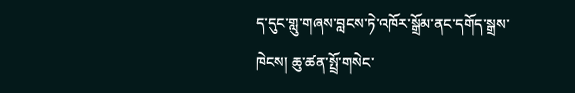ད་དུང་གླུ་གཞས་བླངས་ཏེ་འཁོར་སྒྲོམ་ནང་དགོད་སྒྲས་ཁེངས། ཆུ་ཚན་སྤྲོ་གསེང་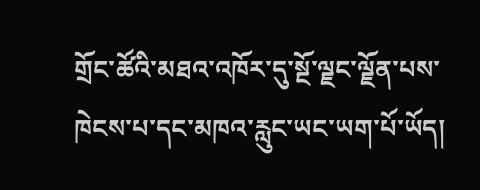གྲོང་ཚོའི་མཐའ་འཁོར་དུ་སྔོ་ལྗང་ལྗོན་པས་ཁེངས་པ་དང་མཁའ་རླུང་ཡང་ཡག་པོ་ཡོད།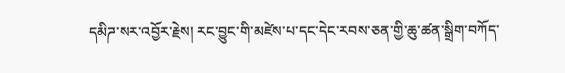དམིཌ་སར་འབྱོར་རྗེས། རང་བྱུང་གི་མཛེས་པ་དང་དེང་རབས་ཅན་གྱི་ཆུ་ཚན་སྒྲིག་བཀོད་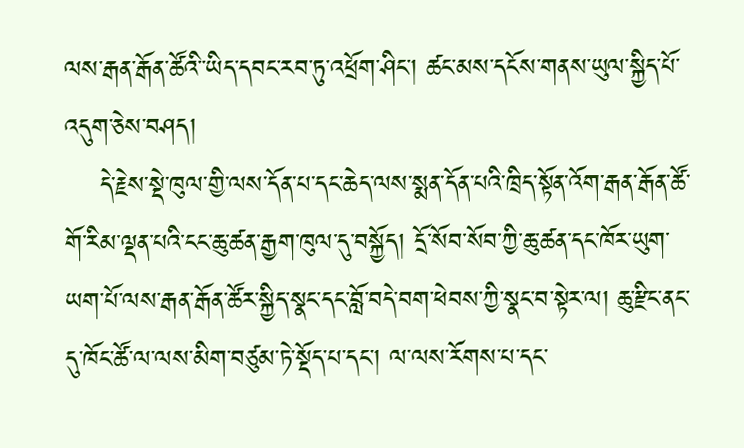ལས་རྒན་རྒོན་ཚོའི་་ཡིད་དབང་རབ་ཏུ་འཕྲོག་ཤིང་། ཚང་མས་དངོས་གནས་ཡུལ་སྐྱིད་པོ་འདུག་ཅེས་བཤད།
    དེ་རྗེས་སྡེ་ཁུལ་གྱི་ལས་དོན་པ་དང་ཆེད་ལས་སྨན་དོན་པའི་ཁྲིད་སྟོན་འོག་རྒན་རྒོན་ཚོ་གོ་རིམ་ལྡན་པའི་ངང་ཆུ་ཚན་རྒྱག་ཁུལ་དུ་བསྐྱོད། དྲོ་སོབ་སོབ་ཀྱི་ཆུ་ཚན་དང་ཁོར་ཡུག་ཡག་པོ་ལས་རྒན་རྒོན་ཚོར་སྐྱིད་སྣང་དང་བློ་བདེ་བག་ཕེབས་ཀྱི་སྣང་བ་སྟེར་ལ། ཆུ་རྫིང་ནང་དུ་ཁོང་ཚོ་ལ་ལས་མིག་བཙུམ་ཏེ་སྡོད་པ་དང་། ལ་ལས་རོགས་པ་དང་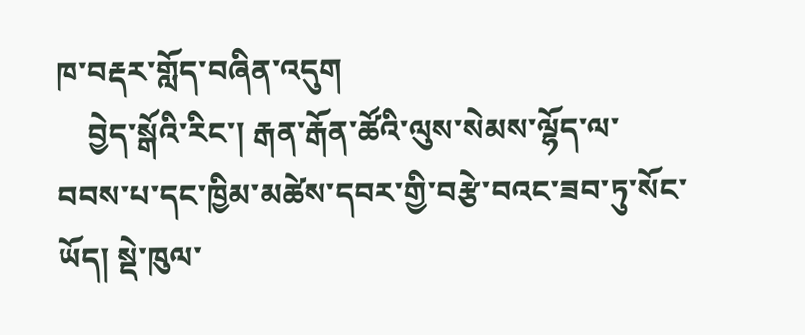ཁ་བརྡར་གློད་བཞིན་འདུག
    བྱེད་སྒོའི་རིང་། རྒན་རྒོན་ཚོའི་ལུས་སེམས་ལྷོད་ལ་བབས་པ་དང་ཁྱིམ་མཚེས་དབར་གྱི་བརྩེ་བའང་ཟབ་ཏུ་སོང་ཡོད། སྡེ་ཁུལ་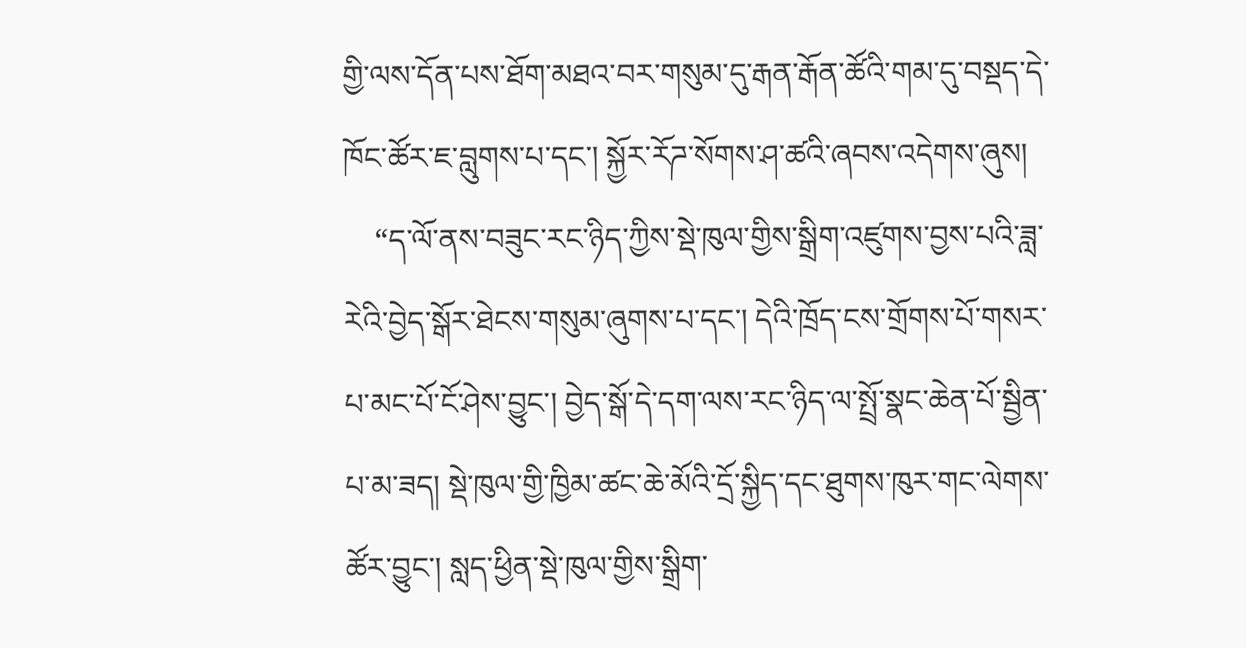གྱི་ལས་དོན་པས་ཐོག་མཐའ་བར་གསུམ་དུ་རྒན་རྒོན་ཚོའི་གམ་དུ་བསྡད་དེ་ཁོང་ཚོར་ཇ་བླུགས་པ་དང་། སྐྱོར་རོཌ་སོགས་ཤ་ཚའི་ཞབས་འདེགས་ཞུས།
    “ད་ལོ་ནས་བཟུང་རང་ཉིད་ཀྱིས་སྡེ་ཁུལ་གྱིས་སྒྲིག་འཛུགས་བྱས་པའི་ཟླ་རེའི་བྱེད་སྒོར་ཐེངས་གསུམ་ཞུགས་པ་དང་། དེའི་ཁྲོད་ངས་གྲོགས་པོ་གསར་པ་མང་པོ་ངོ་ཤེས་བྱུང་། བྱེད་སྒོ་དེ་དག་ལས་རང་ཉིད་ལ་སྤྲོ་སྣང་ཆེན་པོ་སྦྱིན་པ་མ་ཟད། སྡེ་ཁུལ་གྱི་ཁྱིམ་ཚང་ཆེ་མོའི་དྲོ་སྐྱིད་དང་ཐུགས་ཁུར་གང་ལེགས་ཚོར་བྱུང་། སླད་ཕྱིན་སྡེ་ཁུལ་གྱིས་སྒྲིག་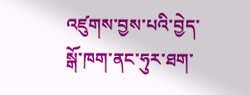འཛུགས་བྱས་པའི་བྱེད་སྒོ་ཁག་ནང་ཧུར་ཐག་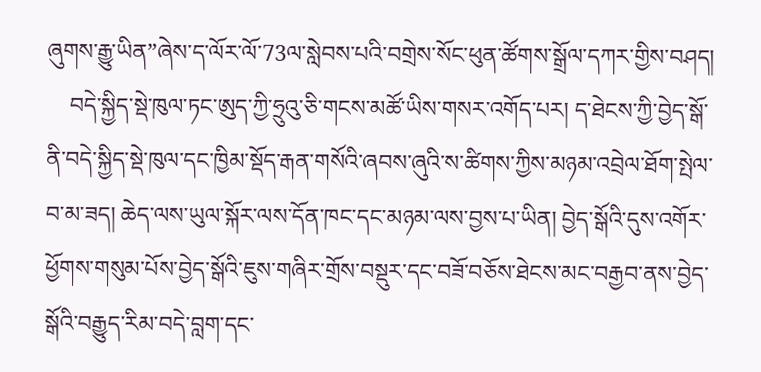ཞུགས་རྒྱུ་ཡིན”ཞེས་ད་ལོར་ལོ་73ལ་སླེབས་པའི་བགྲེས་སོང་ཕུན་ཚོགས་སྒྲོལ་དཀར་གྱིས་བཤད།
    བདེ་སྐྱིད་སྡེ་ཁུལ་ཏང་ཨུད་ཀྱི་ཧྲུའུ་ཅི་གངས་མཚོ་ཡིས་གསར་འགོད་པར། ད་ཐེངས་ཀྱི་བྱེད་སྒོ་ནི་བདེ་སྐྱིད་སྡེ་ཁུལ་དང་ཁྱིམ་སྡོད་རྒན་གསོའི་ཞབས་ཞུའི་ས་ཚིགས་ཀྱིས་མཉམ་འབྲེལ་ཐོག་སྤེལ་བ་མ་ཟད། ཆེད་ལས་ཡུལ་སྐོར་ལས་དོན་ཁང་དང་མཉམ་ལས་བྱས་པ་ཡིན། བྱེད་སྒོའི་དུས་འགོར་ཕྱོགས་གསུམ་པོས་བྱེད་སྒོའི་ཇུས་གཞིར་གྲོས་བསྡུར་དང་བཟོ་བཅོས་ཐེངས་མང་བརྒྱབ་ནས་བྱེད་སྒོའི་བརྒྱུད་རིམ་བདེ་བླག་དང་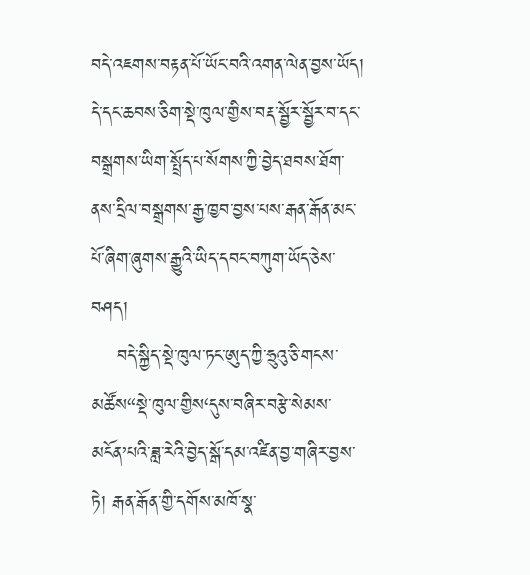བདེ་འཇགས་བརྟན་པོ་ཡོང་བའི་འགན་ལེན་བྱས་ཡོད། དེ་དང་ཆབས་ཅིག་སྡེ་ཁུལ་གྱིས་བརྡ་སྦྱོར་སྦྱོར་བ་དང་བསྒྲགས་ཡིག་སྤྲོད་པ་སོགས་ཀྱི་བྱེད་ཐབས་ཐོག་ནས་དྲིལ་བསྒྲགས་རྒྱ་ཁྱབ་བྱས་པས་རྒན་རྒོན་མང་པོ་ཞིག་ཞུགས་རྒྱུའི་ཡིད་དབང་བཀུག་ཡོད་ཅེས་བཤད།
    བདེ་སྐྱིད་སྡེ་ཁུལ་ཏང་ཨུད་ཀྱི་ཧྲུའུ་ཅི་གངས་མཚོས“སྡེ་ཁུལ་གྱིས‘དུས་བཞིར་བརྩེ་སེམས་མངོན’པའི་ཟླ་རེའི་བྱེད་སྒོ་དམ་འཛིན་བྱ་གཞིར་བྱས་ཏེ། རྒན་རྒོན་གྱི་དགོས་མཁོ་སྣ་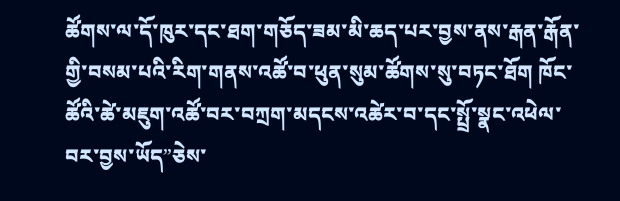ཚོགས་ལ་དོ་ཁུར་དང་ཐག་གཅོད་ཟམ་མི་ཆད་པར་བྱས་ནས་རྒན་རྒོན་གྱི་བསམ་པའི་རིག་གནས་འཚོ་བ་ཕུན་སུམ་ཚོགས་སུ་བཏང་ཐོག ཁོང་ཚོའི་ཚེ་མཇུག་འཚོ་བར་བཀྲག་མདངས་འཚེར་བ་དང་སྤྲོ་སྣང་འཕེལ་བར་བྱས་ཡོད”ཅེས་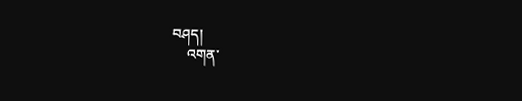བཤད།
    འགན་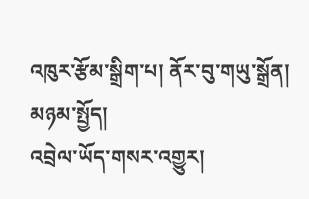འཁུར་རྩོམ་སྒྲིག་པ། ནོར་བུ་གཡུ་སྒྲོན།
མཉམ་སྤྱོད།
འབྲེལ་ཡོད་གསར་འགྱུར།